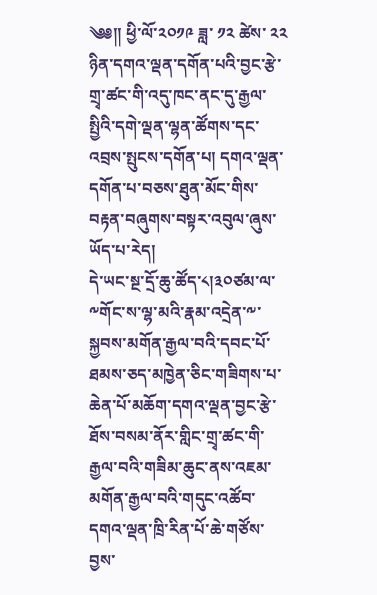༄༅།། ཕྱི་ལོ་༢༠༡༩ ཟླ་ ༡༢ ཚེས་ ༢༢ ཉིན་དགའ་ལྡན་དགོན་པའི་བྱང་རྩེ་གྲྭ་ཚང་གི་འདུ་ཁང་ནང་དུ་རྒྱལ་སྤྱིའི་དགེ་ལྡན་ལྷན་ཚོགས་དང་འབྲས་སྤུངས་དགོན་པ། དགའ་ལྡན་དགོན་པ་བཅས་ཐུན་མོང་གིས་བརྟན་བཞུགས་བསྟར་འབུལ་ཞུས་ཡོད་པ་རེད།
དེ་ཡང་སྔ་དྲོ་ཆུ་ཚོད་༨།༣༠ཙམ་ལ་༸གོང་ས་ལྷ་མའི་རྣམ་འདྲེན་༸་སྐྱབས་མགོན་རྒྱལ་བའི་དབང་པོ་ཐམས་ཅད་མཁྱེན་ཅིང་གཟིགས་པ་ཆེན་པོ་མཆོག་དགའ་ལྡན་བྱང་རྩེ་ཐོས་བསམ་ནོར་གླིང་གྲྭ་ཚང་གི་རྒྱལ་བའི་གཟིམ་ཆུང་ནས་འཇམ་མགོན་རྒྱལ་བའི་གདུང་འཚོབ་དགའ་ལྡན་ཁྲི་རིན་པོ་ཆེ་གཙོས་བྱས་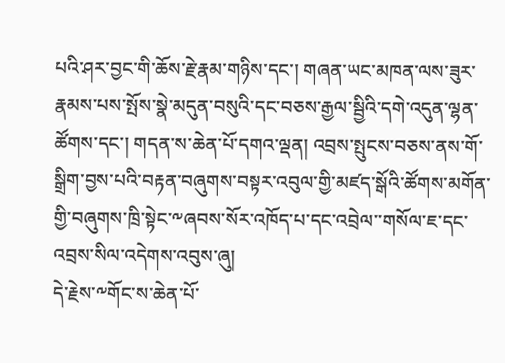པའི་ཤར་བྱང་གི་ཆོས་རྗེ་རྣམ་གཉིས་དང་། གཞན་ཡང་མཁན་ལས་ཟུར་རྣམས་པས་སྤོས་སྣེ་མདུན་བསུའི་དང་བཅས་རྒྱལ་སྦྱིའི་དགེ་འདུན་ལྷན་ཚོགས་དང་། གདན་ས་ཆེན་པོ་དགའ་ལྡན། འབྲས་སྤུངས་བཅས་ནས་གོ་སྒྲིག་བྱས་པའི་བརྟན་བཞུགས་བསྟར་འབུལ་གྱི་མཛད་སྒོའི་ཚོགས་མགོན་གྱི་བཞུགས་ཁྲི་སྟེང་༸ཞབས་སོར་འཁོད་པ་དང་འབྲེལ་་གསོལ་ཇ་དང་འབྲས་སིལ་འདེགས་འབུས་ཞུ།
དེ་རྗེས་༸གོང་ས་ཆེན་པོ་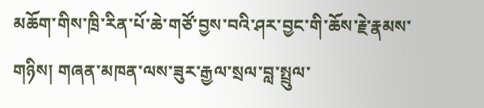མཆོག་གིས་ཁྲི་རིན་པོ་ཆེ་གཙོ་བྱས་བའི་ཤར་བྱང་གི་ཆོས་རྗེ་རྣམས་གཉིས། གཞན་མཁན་ལས་ཟུར་རྒྱལ་སྲལ་བླ་སྤྲུལ་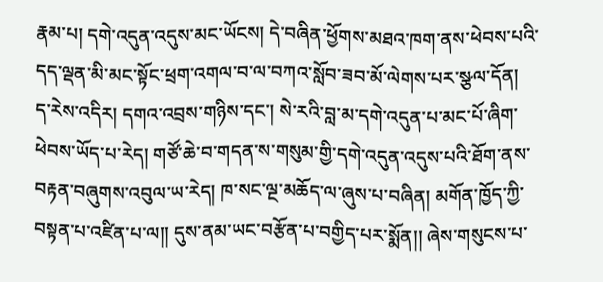རྣམ་པ། དགེ་འདུན་འདུས་མང་ཡོངས། དེ་བཞིན་ཕྱོགས་མཐའ་ཁག་ནས་ཕེབས་པའི་དད་ལྡན་མི་མང་སྟོང་ཕྲག་འགལ་བ་ལ་བཀའ་སློབ་ཟབ་མོ་ལེགས་པར་སྩལ་དོན།
ད་རེས་འདིར། དགའ་འབྲས་གཉིས་དང་། སེ་རའི་བླ་མ་དགེ་འདུན་པ་མང་པོ་ཞིག་ཕེབས་ཡོད་པ་རེད། གཙོ་ཆེ་བ་གདན་ས་གསུམ་གྱི་དགེ་འདུན་འདུས་པའི་ཐོག་ནས་བརྟན་བཞུགས་འབུལ་ཡ་རེད། ཁ་སང་ལྔ་མཆོད་ལ་ཞུས་པ་བཞིན། མགོན་ཁྱོད་ཀྱི་བསྟན་པ་འཛིན་པ་ལ།། དུས་ནམ་ཡང་བརྩོན་པ་བགྱིད་པར་སྨོན།། ཞེས་གསུངས་པ་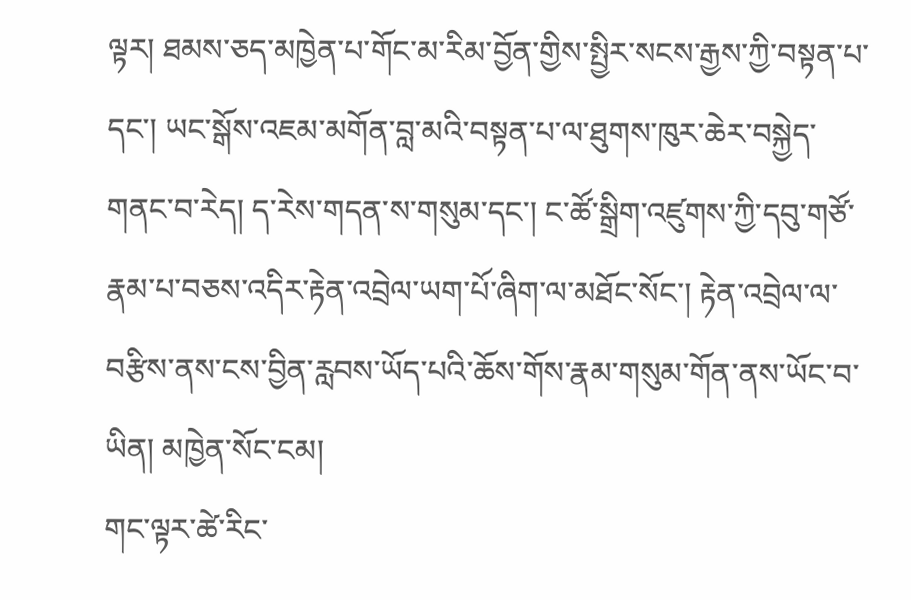ལྟར། ཐམས་ཅད་མཁྱེན་པ་གོང་མ་རིམ་བྱོན་གྱིས་སྤྱིར་སངས་རྒྱས་ཀྱི་བསྟན་པ་དང་། ཡང་སྒོས་འཇམ་མགོན་བླ་མའི་བསྟན་པ་ལ་ཐུགས་ཁུར་ཆེར་བསྐྱེད་གནང་བ་རེད། ད་རེས་གདན་ས་གསུམ་དང་། ང་ཚོ་སྒྲིག་འཛུགས་ཀྱི་དབུ་གཙོ་རྣམ་པ་བཅས་འདིར་རྟེན་འབྲེལ་ཡག་པོ་ཞིག་ལ་མཐོང་སོང་། རྟེན་འབྲེལ་ལ་བརྩིས་ནས་ངས་བྱིན་རླབས་ཡོད་པའི་ཆོས་གོས་རྣམ་གསུམ་གོན་ནས་ཡོང་བ་ཡིན། མཁྱེན་སོང་ངམ།
གང་ལྟར་ཚེ་རིང་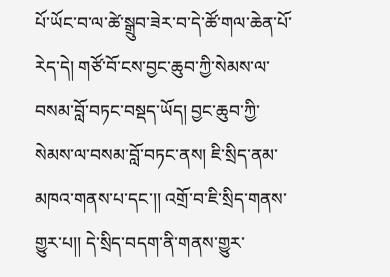པོ་ཡོང་བ་ལ་ཚེ་སྒྲུབ་ཟེར་བ་དེ་ཚོ་གལ་ཆེན་པོ་རེད་དེ། གཙོ་བོ་ངས་བྱང་ཆུབ་ཀྱི་སེམས་ལ་བསམ་བློ་བཏང་བསྡད་ཡོད། བྱང་ཆུབ་ཀྱི་སེམས་ལ་བསམ་བློ་བཏང་ནས། ཇི་སྲིད་ནམ་མཁའ་གནས་པ་དང་།། འགྲོ་བ་ཇི་སྲིད་གནས་གྱུར་པ།། དེ་སྲིད་བདག་ནི་གནས་གྱུར་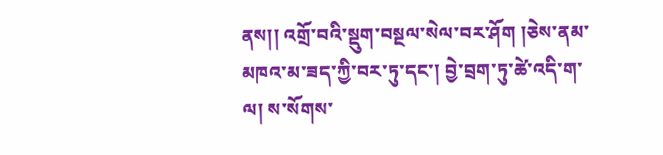ནས།། འགྲོ་བའི་སྡུག་བསྔལ་སེལ་བར་ཤོག །ཅེས་ནམ་མཁའ་མ་ཟད་ཀྱི་བར་ཏུ་དང་། བྱེ་བྲག་ཏུ་ཚེ་འདི་ག་ལ། ས་སོགས་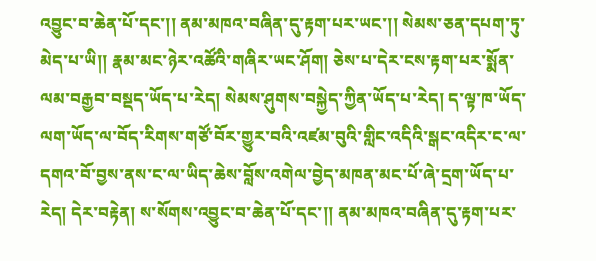འབྱུང་བ་ཆེན་པོ་དང་།། ནམ་མཁའ་བཞིན་དུ་རྟག་པར་ཡང་།། སེམས་ཅན་དཔག་ཏུ་མེད་པ་ཡི།། རྣམ་མང་ཉེར་འཚོའི་གཞིར་ཡང་ཤོག། ཅེས་པ་དེར་ངས་རྟག་པར་སྨོན་ལམ་བརྒྱབ་བསྡད་ཡོད་པ་རེད། སེམས་ཤུགས་བསྐྱེད་ཀྱིན་ཡོད་པ་རེད། ད་ལྟ་ཁ་ཡོད་ལག་ཡོད་ལ་བོད་རིགས་གཙོ་བོར་གྱུར་བའི་འཛམ་བུའི་གླིང་འདིའི་སྒང་འདིར་ང་ལ་དགའ་བོ་བྱས་ནས་ང་ལ་ཡིད་ཆེས་བློས་འགེལ་བྱེད་མཁན་མང་པོ་ཞེ་དྲག་ཡོད་པ་རེད། དེར་བརྟེན། ས་སོགས་འབྱུང་བ་ཆེན་པོ་དང་།། ནམ་མཁའ་བཞིན་དུ་རྟག་པར་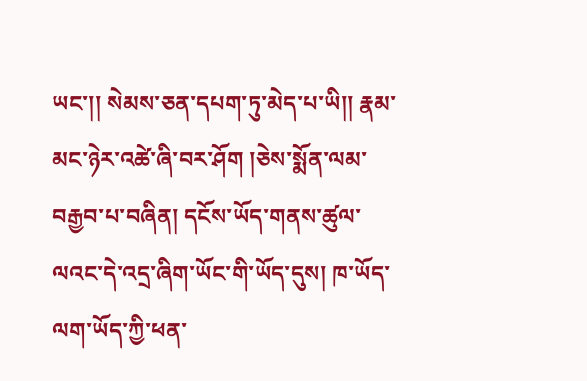ཡང་།། སེམས་ཅན་དཔག་ཏུ་མེད་པ་ཡི།། རྣམ་མང་ཉེར་འཚེ་ཞི་བར་ཤོག །ཅེས་སྨོན་ལམ་བརྒྱབ་པ་བཞིན། དངོས་ཡོད་གནས་ཚུལ་ལའང་དེ་འདྲ་ཞིག་ཡོང་གི་ཡོད་དུས། ཁ་ཡོད་ལག་ཡོད་ཀྱི་ཕན་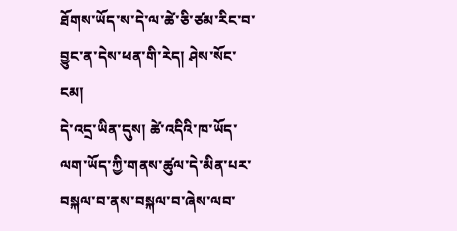ཐོགས་ཡོད་ས་དེ་ལ་ཚེ་ཅི་ཙམ་རིང་བ་བྱུང་ན་དེས་ཕན་གི་རེད། ཤེས་སོང་ངམ།
དེ་འདྲ་ཡིན་དུས། ཚེ་འདིའི་ཁ་ཡོད་ལག་ཡོད་ཀྱི་གནས་ཚུལ་དེ་མིན་པར་བསྐལ་བ་ནས་བསྐལ་བ་ཞེས་ལབ་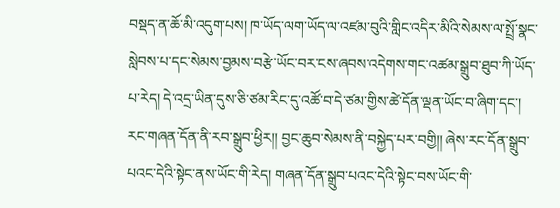བསྡད་ན་ཆོ་མི་འདུག་པས། ཁ་ཡོད་ལག་ཡོད་ལ་འཛམ་བུའི་གླིང་འདིར་མིའི་སེམས་ལ་སྤྲོ་སྣང་སླེབས་པ་དང་སེམས་བྱམས་བརྩེ་ཡོང་བར་ངས་ཞབས་འདེགས་གང་འཚམ་སྒྲུབ་ཐུབ་ཀི་ཡོད་པ་རེད། དེ་འདྲ་ཡིན་དུས་ཅི་ཙམ་རིང་དུ་འཚོ་བ་དེ་ཙམ་གྱིས་ཚེ་དོན་ལྡན་ཡོང་བ་ཞིག་དང་། རང་གཞན་དོན་ནི་རབ་སྒྲུབ་ཕྱིར།། བྱང་ཆུབ་སེམས་ནི་བསྐྱེད་པར་བགྱི།། ཞེས་རང་དོན་སྒྲུབ་པའང་དེའི་སྟེང་ནས་ཡོང་གི་རེད། གཞན་དོན་སྒྲུབ་པའང་དེའི་སྟེང་བས་ཡོང་གི་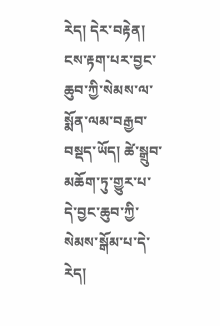རེད། དེར་བརྟེན། ངས་རྟག་པར་བྱང་ཆུབ་ཀྱི་སེམས་ལ་སྨོན་ལམ་བརྒྱབ་བསྡད་ཡོད། ཚེ་སྒྲུབ་མཆོག་ཏུ་གྱུར་པ་དེ་བྱང་ཆུབ་ཀྱི་སེམས་སྒོམ་པ་དེ་རེད།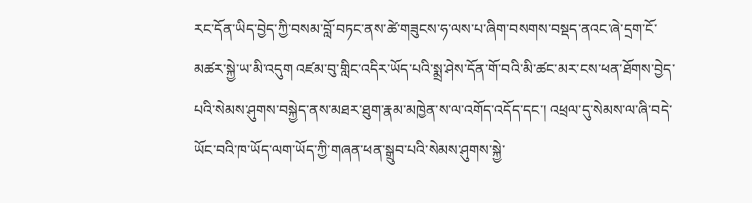རང་དོན་ཡིད་བྱེད་ཀྱི་བསམ་བློ་བཏང་ནས་ཚེ་གཟུངས་ཧ་ལས་པ་ཞིག་བསགས་བསྡད་ནའང་ཞེ་དྲག་ངོ་མཚར་སྐྱེ་ཡ་མི་འདུག འཛམ་བུ་གླིང་འདིར་ཡོད་པའི་སྨྲ་ཤེས་དོན་གོ་བའི་མི་ཚང་མར་ངས་ཕན་ཐོགས་བྱེད་པའི་སེམས་ཤུགས་བསྐྱེད་ནས་མཐར་ཐུག་རྣམ་མཁྱེན་ས་ལ་འགོད་འདོད་དང་། འཕྲལ་དུ་སེམས་ལ་ཞི་བདེ་ཡོང་བའི་ཁ་ཡོད་ལག་ཡོད་ཀྱི་གཞན་ཕན་སྒྲུབ་པའི་སེམས་ཤུགས་སྐྱེ་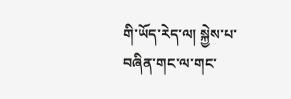གི་ཡོད་རེད་ལ། སྐྱེས་པ་བཞིན་གང་ལ་གང་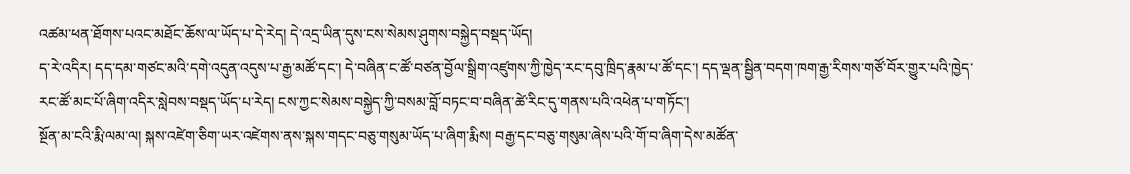འཚམ་ཕན་ཐོགས་པའང་མཐོང་ཆོས་ལ་ཡོད་པ་དེ་རེད། དེ་འདྲ་ཡིན་དུས་ངས་སེམས་ཤུགས་བསྐྱེད་བསྡད་ཡོད།
ད་རེ་འདིར། དད་དམ་གཙང་མའི་དགེ་འདུན་འདུས་པ་རྒྱ་མཚོ་དང་། དེ་བཞིན་ང་ཚོ་བཙན་བྱོལ་སྒྲིག་འཛུགས་ཀྱི་ཁྱེད་རང་དབུ་ཁྲིད་རྣམ་པ་ཚོ་དང་། དད་ལྡན་སྦྱིན་བདག་ཁག་རྒྱ་རིགས་གཙོ་བོར་གྱུར་པའི་ཁྱེད་རང་ཚོ་མང་པོ་ཞིག་འདིར་སླེབས་བསྡད་ཡོད་པ་རེད། ངས་ཀྱང་སེམས་བསྐྱེད་ཀྱི་བསམ་བློ་བཏང་བ་བཞིན་ཚེ་རིང་དུ་གནས་པའི་འཕེན་པ་གཏོང་།
སྔོན་མ་ངའི་རྨི་ལམ་ལ། སྐས་འཛེག་ཅིག་ཡར་འཛེགས་ནས་སྐས་གདང་བཅུ་གསུམ་ཡོད་པ་ཞིག་རྨིས། བརྒྱ་དང་བཅུ་གསུམ་ཞེས་པའི་གོ་བ་ཞིག་དེས་མཚོན་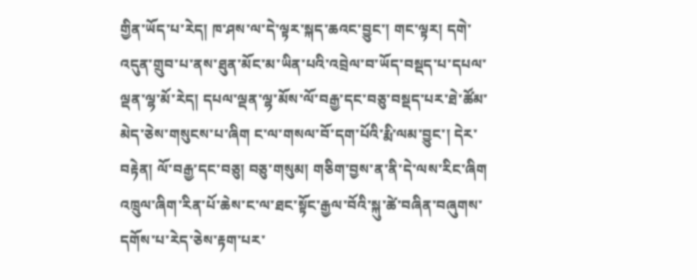གྱིན་ཡོད་པ་རེད། ཁ་ཤས་ལ་དེ་ལྟར་སྐད་ཆའང་བྱུང་། གང་ལྟར། དགེ་འདུན་གྲུབ་པ་ནས་ཐུན་མོང་མ་ཡིན་པའི་འབྲེལ་བ་ཡོད་བསྡད་པ་དཔལ་ལྡན་ལྷ་མོ་རེད། དཔལ་ལྡན་ལྷ་མོས་ལོ་བརྒྱ་དང་བཅུ་བསྡད་པར་ཐེ་ཚོམ་མེད་ཅེས་གསུངས་པ་ཞིག ང་ལ་གསལ་བོ་དག་པོའི་རྨི་ལམ་བྱུང་། དེར་བརྟེན། ལོ་བརྒྱ་དང་བཅུ། བཅུ་གསུམ། གཅིག་བྱས་ན་ནི་དེ་ལས་རིང་ཞིག འཁྲུལ་ཞིག་རིན་པོ་ཆེས་ང་ལ་ཐང་སྟོང་རྒྱལ་བོའི་སྐུ་ཚེ་བཞིན་བཞུགས་དགོས་པ་རེད་ཅེས་རྟག་པར་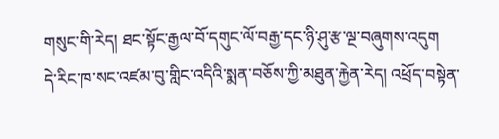གསུང་གི་རེད། ཐང་སྟོང་རྒྱལ་བོ་དགུང་ལོ་བརྒྱ་དང་ཉི་ཤུ་རྩ་ལྔ་བཞུགས་འདུག
དེ་རིང་ཁ་སང་འཛམ་བུ་གླིང་འདིའི་སྨན་བཅོས་ཀྱི་མཐུན་རྐྱེན་རེད། འཕྲོད་བསྟེན་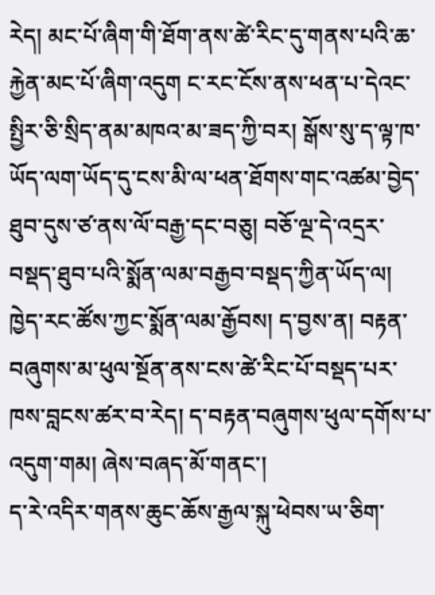རེད། མང་པོ་ཞིག་གི་ཐོག་ནས་ཚེ་རིང་དུ་གནས་པའི་ཆ་རྐྱེན་མང་པོ་ཞིག་འདུག ང་རང་ངོས་ནས་ཕན་པ་དེའང་སྤྱིར་ཅི་སྲིད་ནམ་མཁའ་མ་ཟད་ཀྱི་བར། སྒོས་སུ་ད་ལྟ་ཁ་ཡོད་ལག་ཡོད་དུ་ངས་མི་ལ་ཕན་ཐོགས་གང་འཚམ་བྱེད་ཐུབ་དུས་ཙ་ནས་ལོ་བརྒྱ་དང་བཅུ། བཅོ་ལྔ་དེ་འདྲར་བསྡད་ཐུབ་པའི་སྨོན་ལམ་བརྒྱབ་བསྡད་ཀྱིན་ཡོད་ལ། ཁྱེད་རང་ཚོས་ཀྱང་སྨོན་ལམ་རྒྱོབས། ད་བྱས་ན། བརྟན་བཞུགས་མ་ཕུལ་སྔོན་ནས་ངས་ཚེ་རིང་པོ་བསྡད་པར་ཁས་བླངས་ཚར་བ་རེད། ད་བརྟན་བཞུགས་ཕུལ་དགོས་པ་འདུག་གམ། ཞེས་བཞད་མོ་གནང་།
ད་རེ་འདིར་གནས་ཆུང་ཆོས་རྒྱལ་སྐུ་ཕེབས་ཡ་ཅིག་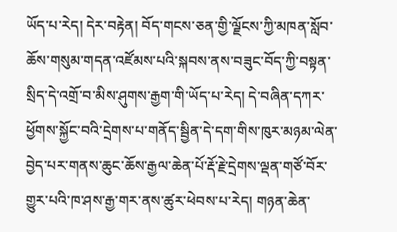ཡོད་པ་རེད། དེར་བརྟེན། བོད་གངས་ཅན་གྱི་ལྗོངས་ཀྱི་མཁན་སློབ་ཆོས་གསུམ་གདན་འཛོམས་པའི་སྐབས་ནས་བཟུང་བོད་ཀྱི་བསྟན་སྲིད་དེ་འགྲོ་བ་མིས་ཤུགས་རྒྱག་གི་ཡོད་པ་རེད། དེ་བཞིན་དཀར་ཕྱོགས་སྐྱོང་བའི་དྲེགས་པ་གནོད་སྦྱིན་དེ་དག་གིས་ཁུར་མཉམ་ལེན་བྱེད་པར་གནས་ཆུང་ཆོས་རྒྱལ་ཆེན་པོ་རྡོ་རྗེ་དྲེགས་ལྡན་གཙོ་བོར་གྱུར་པའི་ཁ་ཤས་རྒྱ་གར་ནས་ཚུར་ཕེབས་པ་རེད། གཉན་ཆེན་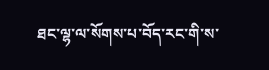ཐང་ལྷ་ལ་སོགས་པ་བོད་རང་གི་ས་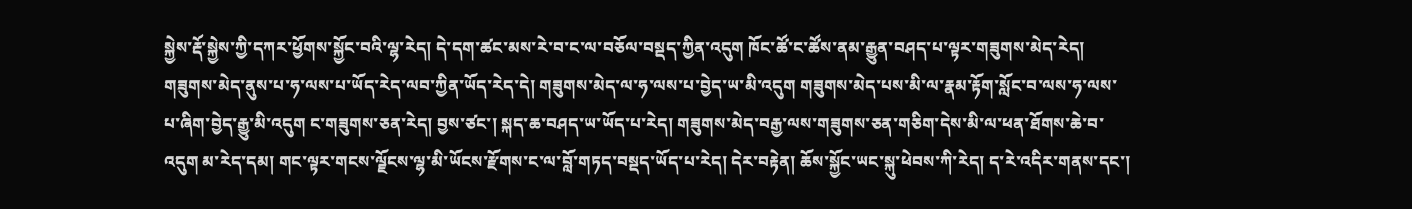སྐྱེས་རྡོ་སྐྱེས་ཀྱི་དཀར་ཕྱོགས་སྐྱོང་བའི་ལྷ་རེད། དེ་དག་ཚང་མས་རེ་བ་ང་ལ་བཅོལ་བསྡད་ཀྱིན་འདུག ཁོང་ཚོ་ང་ཚོས་ནམ་རྒྱུན་བཤད་པ་ལྟར་གཟུགས་མེད་རེད། གཟུགས་མེད་ནུས་པ་ཧ་ལས་པ་ཡོད་རེད་ལབ་ཀྱིན་ཡོད་རེད་དེ། གཟུགས་མེད་ལ་ཧ་ལས་པ་བྱེད་ཡ་མི་འདུག གཟུགས་མེད་པས་མི་ལ་རྣམ་རྟོག་སློང་བ་ལས་ཧ་ལས་པ་ཞིག་བྱེད་རྒྱུ་མི་འདུག ང་གཟུགས་ཅན་རེད། བྱས་ཙང་། སྐད་ཆ་བཤད་ཡ་ཡོད་པ་རེད། གཟུགས་མེད་བརྒྱ་ལས་གཟུགས་ཅན་གཅིག་དེས་མི་ལ་ཕན་ཐོགས་ཆེ་བ་འདུག མ་རེད་དམ། གང་ལྟར་གངས་ལྗོངས་ལྷ་མི་ཡོངས་རྫོགས་ང་ལ་བློ་གཏད་བསྡད་ཡོད་པ་རེད། དེར་བརྟེན། ཆོས་སྐྱོང་ཡང་སྐུ་ཕེབས་ཀི་རེད། ད་རེ་འདིར་གནས་དང་།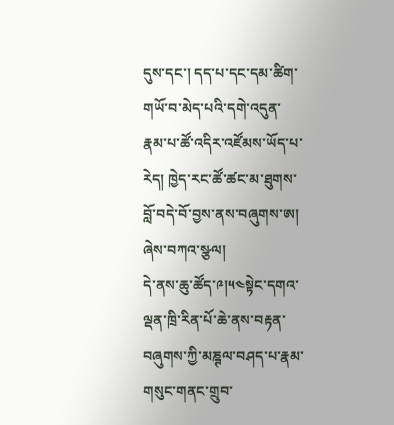དུས་དང་། དད་པ་དང་དམ་ཚིག་གཡོ་བ་མེད་པའི་དགེ་འདུན་རྣམ་པ་ཚོ་འདིར་འཛོམས་ཡོད་པ་རེད། ཁྱེད་རང་ཚོ་ཚང་མ་ཐུགས་བློ་བདེ་བོ་བྱས་ནས་བཞུགས་ཨ། ཞེས་བཀའ་སྩལ།
དེ་ནས་ཆུ་ཚོད་༩།༥༤སྟེང་དགའ་ལྡན་ཁྲི་རིན་པོ་ཆེ་ནས་བརྟན་བཞུགས་ཀྱི་མཎྚལ་བཤད་པ་རྣམ་གསུང་གནང་གྲུབ་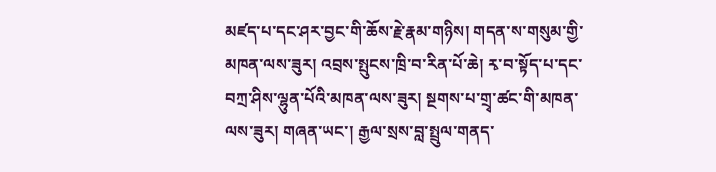མཛད་པ་དང་ཤར་བྱང་གི་ཆོས་རྗེ་རྣམ་གཉིས། གདན་ས་གསུམ་གྱི་མཁན་ལས་ཟུར། འབྲས་སྤུངས་ཁྲི་བ་རིན་པོ་ཆེ། རྭ་བ་སྟོད་པ་དང་བཀྲ་ཤིས་ལྷུན་པོའི་མཁན་ལས་ཟུར། སྔགས་པ་གྲྭ་ཚང་གི་མཁན་ལས་ཟུར། གཞན་ཡང་། རྒྱལ་སྲས་བླ་སྤྲུལ་གནད་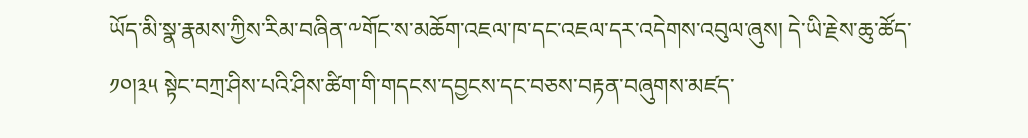ཡོད་མི་སྣ་རྣམས་ཀྱིས་རིམ་བཞིན་༸གོང་ས་མཆོག་འཇལ་ཁ་དང་འཇལ་དར་འདེགས་འབུལ་ཞུས། དེ་ཡི་རྗེས་ཆུ་ཚོད་ ༡༠།༣༥ སྟེང་བཀྲ་ཤིས་པའི་ཤིས་ཚིག་གི་གདངས་དབྱངས་དང་བཅས་བརྟན་བཞུགས་མཛད་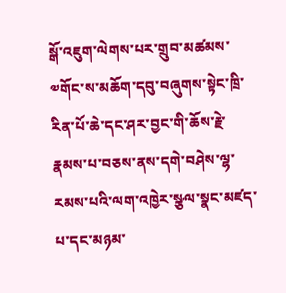སྒོ་འཇུག་ལེགས་པར་གྲུབ་མཚམས་༧གོང་ས་མཆོག་དབུ་བཞུགས་སྟེང་ཁྲི་རིན་པོ་ཆེ་དང་ཤར་བྱང་གི་ཆོས་རྗེ་རྣམས་པ་བཅས་ནས་དགེ་བཤེས་ལྷ་རམས་པའི་ལག་འཁྱེར་སྩལ་སྣང་མཛད་པ་དང་མཉམ་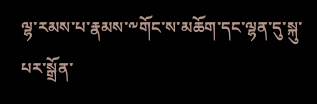ལྷ་རམས་པ་རྣམས་༸གོང་ས་མཆོག་དང་ལྷན་དུ་སྐུ་པར་སྒྲོན་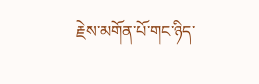རྗེས་མགོན་པོ་གང་ཉིད་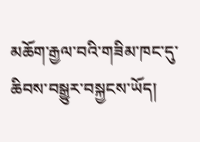མཆོག་རྒྱལ་བའི་གཟིམ་ཁང་དུ་ཆིབས་བསྒྱུར་བསྐྱངས་ཡོད།